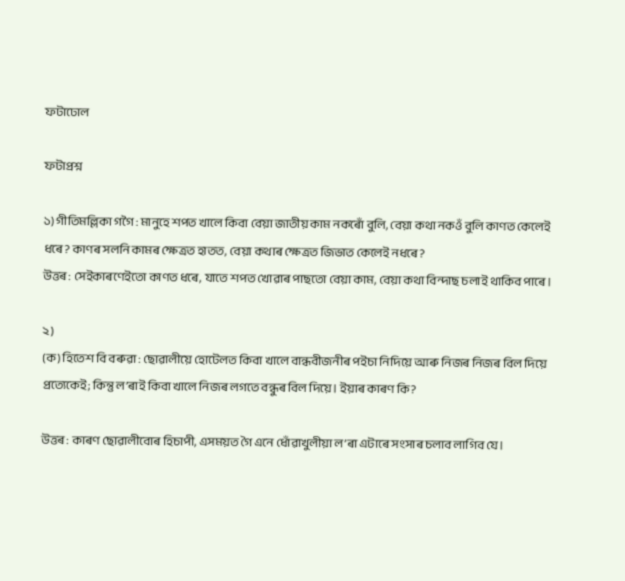ফটাঢোল

ফটাপ্ৰশ্ন

১) গীতিমল্লিকা গগৈ : মানুহে শপত খালে কিবা বেয়া জাতীয় কাম নকৰোঁ বুলি, বেয়া কথা নকওঁ বুলি কাণত কেলেই ধৰে? কাণৰ সলনি কামৰ ক্ষেত্ৰত হাতত, বেয়া কথা‌ৰ ক্ষেত্ৰত জিভাত কেলেই নধৰে?
উত্তৰ : সেইকাৰণেইতো কাণত ধৰে, যাতে শপত খোৱাৰ পাছতো বেয়া কাম, বেয়া কথা বিন্দাছ চলাই থাকিব পাৰে।

২)
(ক) হিতেশ বি বৰুৱা : ছোৱালীয়ে হোটেলত কিবা খালে বান্ধবীজনীৰ পইচা নিদিয়ে আৰু নিজৰ নিজৰ বিল দিয়ে প্ৰত্যেকেই; কিন্তু ল’ৰাই কিবা খালে নিজৰ লগতে বন্ধুৰ বিল দিয়ে। ইয়াৰ কাৰণ কি?

উত্তৰ : কাৰণ ছোৱালীবোৰ হিচাপী, এসময়ত গৈ এনে ধোঁৱাখুলীয়া ল’ৰা এটাৰে সংসাৰ চলাব লাগিব যে।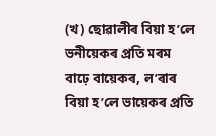(খ) ছোৱালীৰ বিয়া হ’লে ভনীয়েকৰ প্ৰতি মৰম বাঢ়ে বায়েকৰ, ল’ৰাৰ বিয়া হ’লে ভায়েকৰ প্ৰতি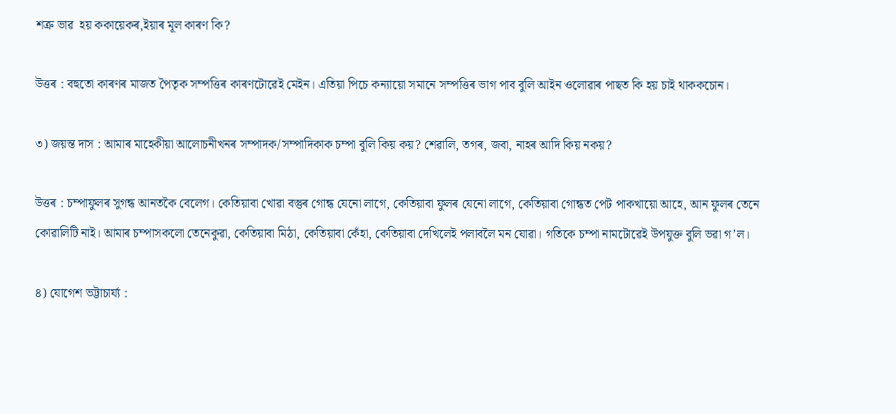শত্ৰু ভাৱ  হয় ককায়েকৰ,ইয়াৰ মূল কাৰণ কি?

উত্তৰ : বহুতো কাৰণৰ মাজত পৈতৃক সম্পত্তিৰ কাৰণটোৱেই মেইন। এতিয়া পিচে কন্যায়ো সমানে সম্পত্তিৰ ভাগ পাব বুলি আইন ওলোৱাৰ পাছত কি হয় চাই থাককচোন।

৩) জয়ন্ত দাস : আমাৰ মাহেকীয়া আলোচনীখনৰ সম্পাদক/সম্পাদিকাক চম্পা বুলি কিয় কয়? শেৱালি, তগৰ, জবা, নাহৰ আদি কিয় নকয়?

উত্তৰ : চম্পাফুলৰ সুগন্ধ আনতকৈ বেলেগ। কেতিয়াবা খোৱা বস্তুৰ গোন্ধ যেনো লাগে, কেতিয়াবা ফুলৰ যেনো লাগে, কেতিয়াবা গোন্ধত পেট পাকখায়ো আহে, আন ফুলৰ তেনে কোৱালিটি নাই। আমাৰ চম্পাসকলো তেনেকুৱা, কেতিয়াবা মিঠা, কেতিয়াবা কেঁ‌হা, কেতিয়াবা দেখিলেই পলাবলৈ মন যোৱা। গতিকে চম্পা নামটোৱেই উপযুক্ত বুলি ভৱা গ’ল।

৪) যোগেশ ভট্টাচাৰ্য্য :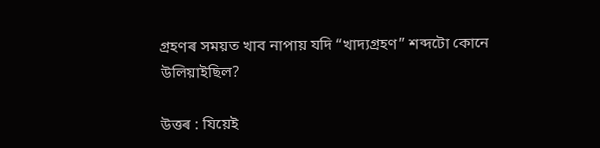গ্ৰহণৰ সময়ত খাব নাপায় যদি “খাদ্যগ্ৰহণ” শব্দটো কোনে উলিয়াইছিল?

উত্তৰ : যিয়েই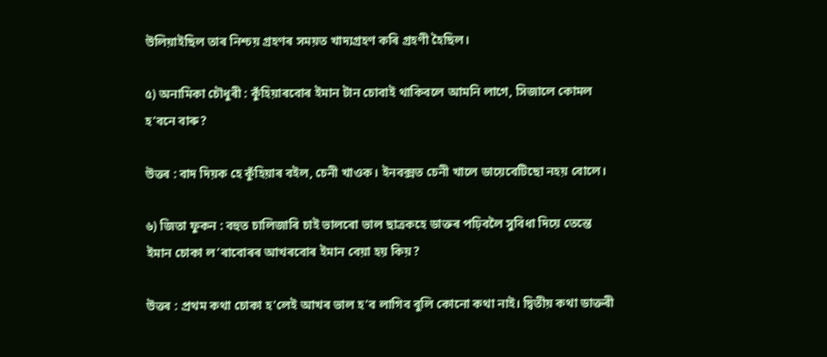উলিয়াইছিল তাৰ নিশ্চয় গ্ৰহণৰ সময়ত খাদ্যগ্ৰহণ কৰি গ্ৰহণী হৈছিল।

৫) অনামিকা চৌধুৰী : কুঁ‌হিয়াৰবোৰ ইমান টান চোবাই থাকিবলে আমনি লাগে, সিজালে কোমল হ’বনে বাৰু?

উত্তৰ : বাদ দিয়ক হে কুঁ‌হিয়াৰ বইল, চেনী খাওক। ইনবক্সত চেনী খালে ডায়েবেটিছো নহয় বোলে।

৬) জিতা ফুকন : বহুত চালিজাৰি চাই ভালৰো ভাল ছাত্ৰকহে ডাক্তৰ পঢ়িবলৈ সুবিধা দিয়ে তেন্তে ইমান চোকা ল’ৰাবোৰৰ আখৰবোৰ ইমান বেয়া হয় কিয়?

উত্তৰ : প্ৰথম কথা চোকা হ’লেই আখৰ ভাল হ’ব লাগিব বুলি কোনো কথা নাই। দ্বিতীয় কথা ডাক্তৰী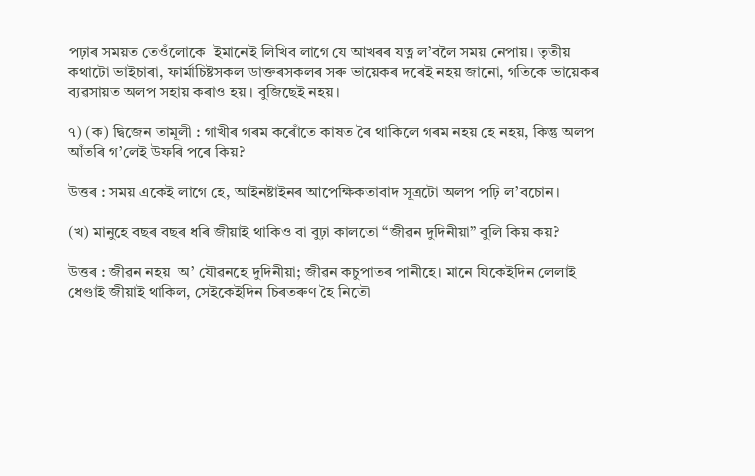পঢ়াৰ সময়ত তেওঁলোকে  ইমানেই লিখিব লাগে যে আখৰৰ যত্ন ল’বলৈ সময় নেপায়। তৃতীয় কথাটো ভাইচাৰা, ফাৰ্মাচিষ্টসকল ডাক্তৰসকলৰ সৰু ভায়েকৰ দৰেই নহয় জানো, গতিকে ভায়েকৰ ব্যৱসায়ত অলপ সহায় কৰাও হয়। বুজিছেই নহয়।

৭) (ক) দ্বিজেন তামূলী : গাখীৰ গৰম কৰোঁতে কাষত ৰৈ থাকিলে গৰম নহয় হে নহয়, কিন্তু অলপ আঁতৰি গ’লেই উফৰি পৰে কিয়?

উত্তৰ : সময় একেই লাগে হে, আইনষ্টাইনৰ আপেক্ষিকতাবাদ সূত্ৰটো অলপ পঢ়ি ল’বচোন।

(খ) মানুহে বছৰ বছৰ ধৰি জীয়াই থাকিও বা বুঢ়া কালতো “জীৱন দুদিনীয়া” বুলি কিয় কয়?

উত্তৰ : জীৱন নহয়  অ’ যৌৱনহে দুদিনীয়া; জীৱন কচুপাতৰ পানীহে। মানে যিকেইদিন লেলাই ধেণ্ডাই জীয়াই থাকিল, সেইকেইদিন চিৰতৰুণ হৈ নিতৌ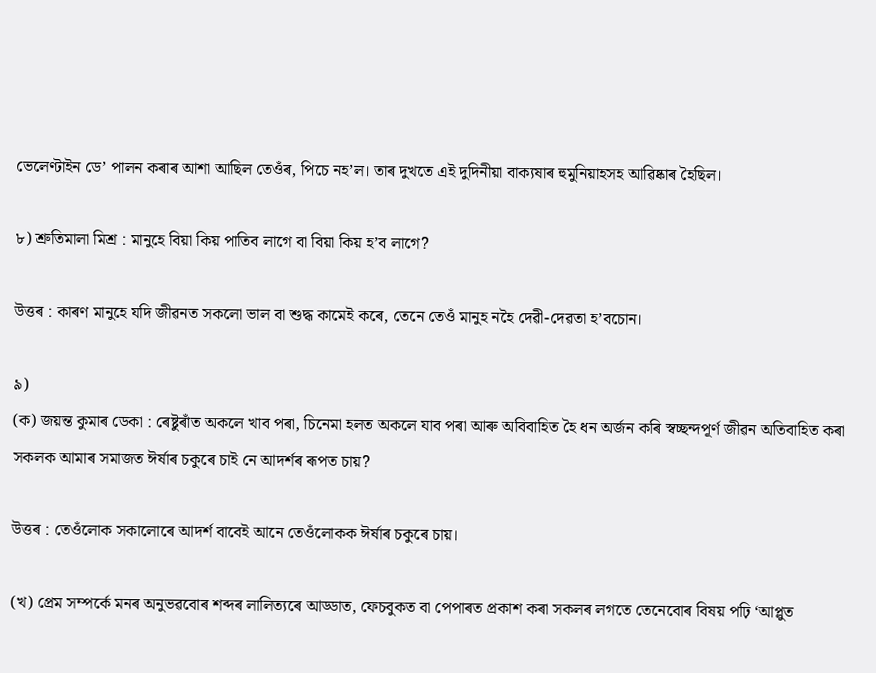ভেলেণ্টাইন ডে’ পালন কৰাৰ আশা আছিল তেওঁৰ, পিচে নহ’ল। তাৰ দুখতে এই দুদিনীয়া বাক্যষাৰ হুমুনিয়াহসহ আৱিষ্কাৰ হৈছিল।

৮) শ্ৰুতিমালা মিশ্ৰ : মানুহে বিয়া কিয় পাতিব লাগে বা বিয়া কিয় হ’ব লাগে?

উত্তৰ : কাৰণ মানুহে যদি জীৱনত সকলো ভাল বা শুদ্ধ কামেই কৰে, তেনে তেওঁ মানুহ নহৈ দেৱী-দেৱতা হ’বচোন।

৯)
(ক) জয়ন্ত কুমাৰ ডেকা : ৰেষ্টুৰাঁত অকলে খাব পৰা, চিনেমা হলত অকলে যাব পৰা আৰু অবিবাহিত হৈ ধন অৰ্জন কৰি স্বচ্ছন্দপূৰ্ণ জীৱন অতিবাহিত কৰা সকলক আমাৰ সমাজত ঈৰ্ষাৰ চকুৰে চাই নে আদৰ্শৰ ৰূপত চায়?

উত্তৰ : তেওঁলোক সকালোৰে আদৰ্শ বাবেই আনে তেওঁলোকক ঈৰ্ষাৰ চকুৰে চায়।

(খ) প্ৰেম সম্পৰ্কে মনৰ অনুভৱবোৰ শব্দৰ লালিত্যৰে আড্ডাত, ফেচবুকত বা পেপাৰত প্ৰকাশ কৰা সকলৰ লগতে তেনেবোৰ বিষয় পঢ়ি ‘আপ্লুত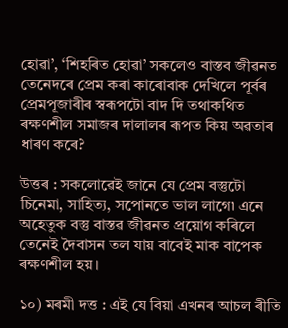হোৱা’, ‘শিহৰিত হোৱা’ সকলেও বাস্তব জীৱনত তেনেদৰে প্ৰেম কৰা কাৰোবাক দেখিলে পূৰ্বৰ প্ৰেমপূজাৰীৰ স্বৰূপটো বাদ দি তথাকথিত ৰক্ষণশীল সমাজৰ দালালৰ ৰূপত কিয় অৱতাৰ ধাৰণ কৰে?

উত্তৰ : সকলোৱেই জানে যে প্ৰেম বস্তুটো চিনেমা, সাহিত্য, সপোনতে ভাল লাগে৷ এনে অহেতুক বস্তু বাস্তৱ জীৱনত প্ৰয়োগ কৰিলে তেনেই দৈবাসন তল যায় বাবেই মাক বাপেক ৰক্ষণশীল হয়।

১০) মৰমী দত্ত : এই যে বিয়া এখনৰ আচল ৰীতি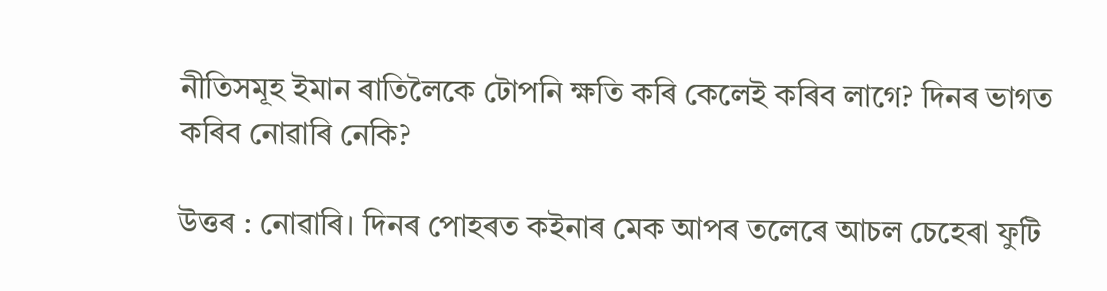নীতিসমূহ ইমান ৰাতিলৈকে টোপনি ক্ষতি কৰি কেলেই কৰিব লাগে? দিনৰ ভাগত কৰিব নোৱাৰি নেকি?

উত্তৰ : নোৱাৰি। দিনৰ পোহৰত কইনাৰ মেক আপৰ তলেৰে আচল চেহেৰা ফুটি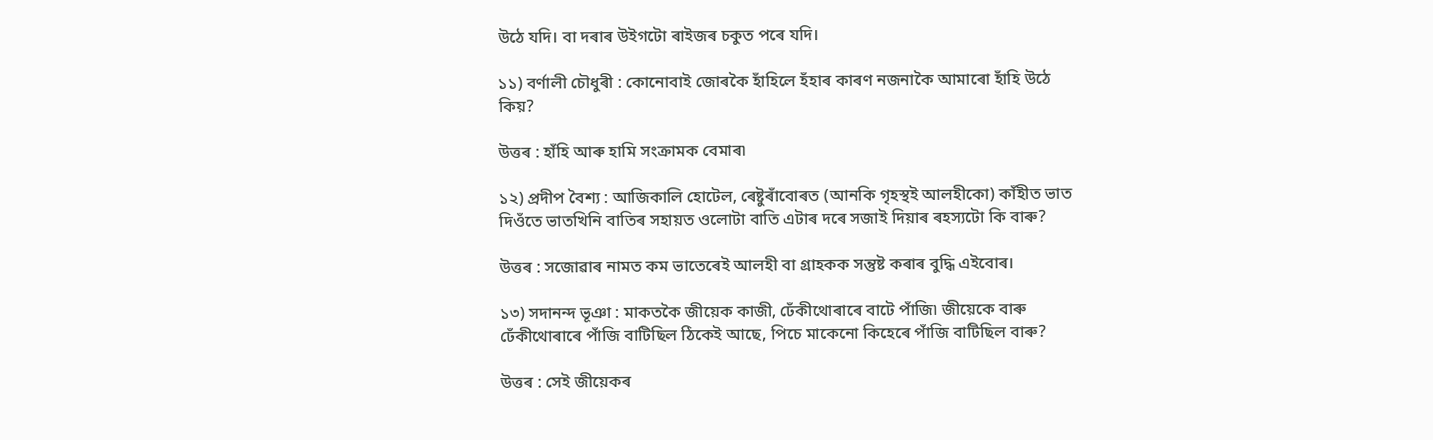উঠে যদি। বা দৰাৰ উইগটো ৰাইজৰ চকুত পৰে যদি।

১১) বৰ্ণালী চৌধুৰী : কোনোবাই জোৰকৈ হাঁহিলে হঁহাৰ কাৰণ নজনাকৈ আমাৰো হাঁহি উঠে কিয়?

উত্তৰ : হাঁ‌হি আৰু হামি সংক্ৰামক বেমাৰ৷

১২) প্ৰদীপ বৈশ্য : আজিকালি হোটেল, ৰেষ্টুৰাঁবোৰত (আনকি গৃহস্থই আলহীকো) কাঁ‌হীত ভাত দিওঁ‌তে ভাতখিনি বাতিৰ সহায়ত ওলোটা বাতি এটাৰ দৰে সজাই দিয়াৰ ৰহস্যটো কি বাৰু?

উত্তৰ : সজোৱাৰ নামত কম ভাতেৰেই আলহী বা গ্ৰাহকক সন্তুষ্ট কৰাৰ বুদ্ধি এইবোৰ।

১৩) সদানন্দ ভূঞা : মাকতকৈ জীয়েক কাজী, ঢেঁকীথোৰাৰে বাটে পাঁজি৷ জীয়েকে বাৰু ঢেঁকীথোৰাৰে পাঁজি বাটিছিল ঠিকেই আছে, পিচে মাকেনো কিহেৰে পাঁজি বাটিছিল বাৰু?

উত্তৰ : সেই জীয়েকৰ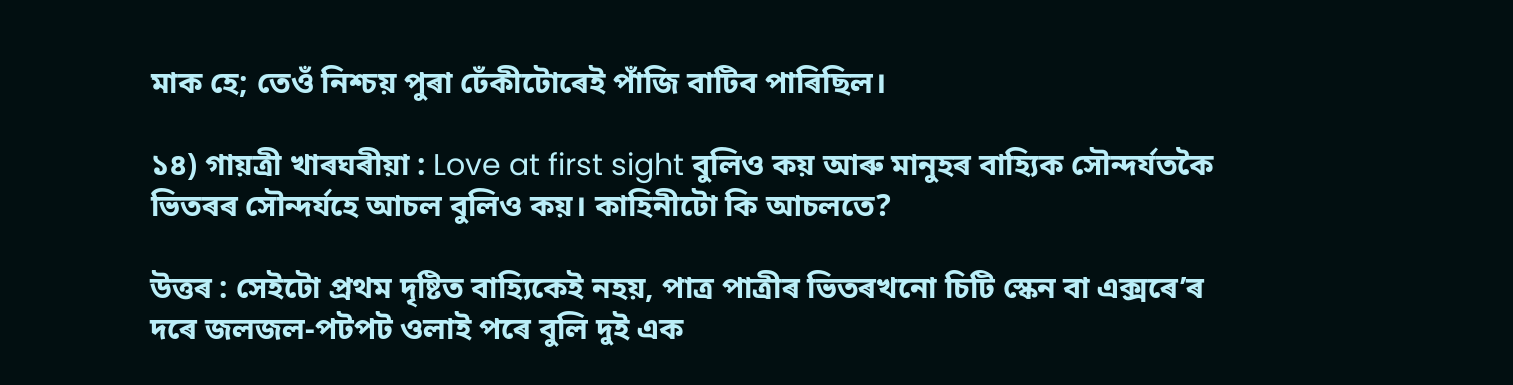মাক হে; তেওঁ নিশ্চয় পুৰা ঢেঁকীটোৰেই পাঁজি বাটিব পাৰিছিল।

১৪) গায়ত্ৰী খাৰঘৰীয়া : Love at first sight বুলিও কয় আৰু মানুহৰ বাহ্যিক সৌন্দৰ্যতকৈ ভিতৰৰ সৌন্দৰ্যহে আচল বুলিও কয়। কাহিনীটো কি আচলতে?

উত্তৰ : সেইটো প্ৰথম দৃষ্টিত বাহ্যিকেই নহয়, পাত্ৰ পাত্ৰীৰ ভিতৰখনো চিটি স্কেন বা এক্সৰে’ৰ দৰে জলজল-পটপট ওলাই পৰে বুলি দুই এক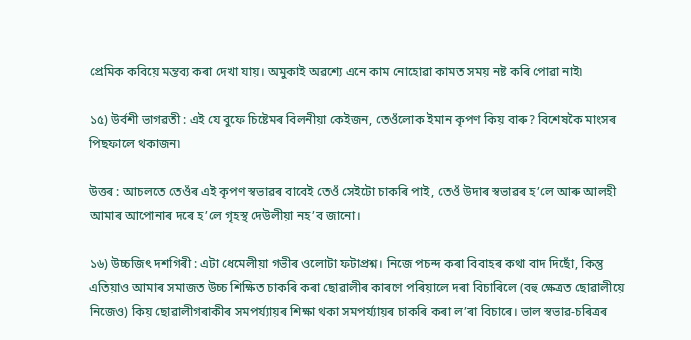প্ৰেমিক কবিয়ে মন্তব্য কৰা দেখা যায়। অমুকাই অৱশ্যে এনে কাম নোহোৱা কামত সময় নষ্ট কৰি পোৱা নাই৷

১৫) উৰ্বশী ভাগৱতী : এই যে বুফে চিষ্টেমৰ বিলনীয়া কেইজন, তেওঁলোক ইমান কৃপণ কিয় বাৰু? বিশেষকৈ মাংসৰ পিছফালে থকাজন৷

উত্তৰ : আচলতে তেওঁৰ এই কৃপণ স্বভাৱৰ বাবেই তেওঁ সেইটো চাকৰি পাই, তেওঁ উদাৰ স্বভাৱৰ হ’লে আৰু আলহী আমাৰ আপোনাৰ দৰে হ’লে গৃহস্থ দেউলীয়া নহ’ব জানো।

১৬) উচ্চজিৎ দশগিৰী : এটা ধেমেলীয়া গভীৰ ওলোটা ফটাপ্ৰশ্ন। নিজে পচন্দ কৰা বিবাহৰ কথা বাদ দিছোঁ, কিন্তু এতিয়াও আমাৰ সমাজত উচ্চ শিক্ষিত চাকৰি কৰা ছোৱালীৰ কাৰণে পৰিয়ালে দৰা বিচাৰিলে (বহু ক্ষেত্ৰত ছোৱালীয়ে নিজেও) কিয় ছোৱালীগৰাকীৰ সমপৰ্য্যায়ৰ শিক্ষা থকা সমপৰ্য্যায়ৰ চাকৰি কৰা ল’ৰা বিচাৰে। ভাল স্বভাৱ-চৰিত্ৰৰ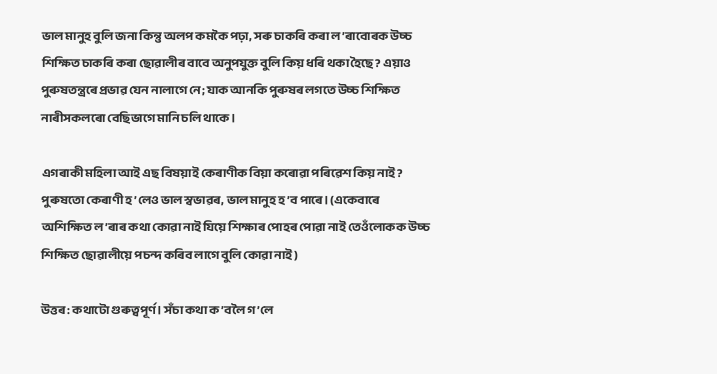ভাল মানুহ বুলি জনা কিন্তু অলপ কমকৈ পঢ়া, সৰু চাকৰি কৰা ল’ৰাবোৰক উচ্চ শিক্ষিত চাকৰি কৰা ছোৱালীৰ বাবে অনুপযুক্ত বুলি কিয় ধৰি থকা হৈছে? এয়াও পুৰুষতন্ত্ৰৰে প্ৰভাৱ যেন নালাগে নে; যাক আনকি পুৰুষৰ লগতে উচ্চ শিক্ষিত নাৰীসকলৰো বেছিভাগে মানি চলি থাকে।

এগৰাকী মহিলা আই এছ বিষয়াই কেৰাণীক বিয়া কৰোৱা পৰিৱেশ কিয় নাই? পুৰুষতো কেৰাণী হ’লেও ভাল স্বভাৱৰ, ভাল মানুহ হ’ব পাৰে। (একেবাৰে অশিক্ষিত ল’ৰাৰ কথা কোৱা নাই যিয়ে শিক্ষাৰ পোহৰ পোৱা নাই তেওঁলোকক উচ্চ শিক্ষিত ছোৱালীয়ে পচন্দ কৰিব লাগে বুলি কোৱা নাই)

উত্তৰ : কথাটো গুৰুত্বপূৰ্ণ। সঁ‌চা কথা ক’বলৈ গ’লে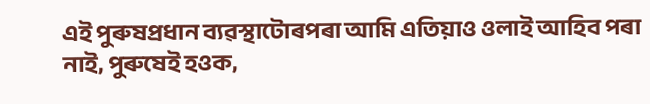এই পুৰুষপ্ৰধান ব্যৱস্থাটোৰপৰা আমি এতিয়াও ওলাই আহিব পৰা নাই, পুৰুষেই হওক,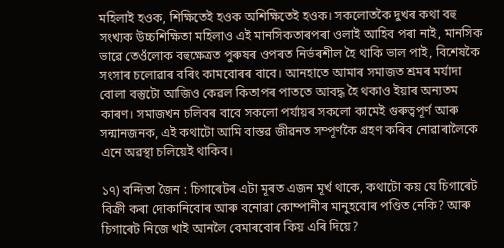মহিলাই হওক, শিক্ষিতেই হওক অশিক্ষিতেই হওক। সকলোতকৈ দুখৰ কথা বহু সংখ্যক উচ্চশিক্ষিতা মহিলাও এই মানসিকতাৰপৰা ওলাই আহিব পৰা নাই, মানসিক ভাৱে তেওঁলোক বহুক্ষেত্ৰত পুৰুষৰ ওপৰত নিৰ্ভৰশীল হৈ থাকি ভাল পাই, বিশেষকৈ সংসাৰ চলোৱাৰ বৰিং কামবোৰৰ বাবে। আনহাতে আমাৰ সমাজত শ্ৰমৰ মৰ্যাদা বোলা বস্তুটো আজিও কেৱল কিতাপৰ পাততে আবদ্ধ হৈ থকাও ইয়াৰ অন্যতম কাৰণ। সমাজখন চলিবৰ বাবে সকলো পৰ্যায়ৰ সকলো কামেই গুৰুত্বপূৰ্ণ আৰু সন্মানজনক, এই কথাটো আমি বাস্তৱ জীৱনত সম্পূৰ্ণকৈ গ্ৰহণ কৰিব নোৱাৰালৈকে এনে অৱস্থা চলিয়েই থাকিব।

১৭) বন্দিতা জৈন : চিগাৰেটৰ এটা মূৰত এজন মূৰ্খ থাকে, কথাটো কয় যে চিগাৰেট বিক্ৰী কৰা দোকানিবোৰ আৰু বনোৱা কোম্পানীৰ মানুহবোৰ পণ্ডিত নেকি? আৰু চিগাৰেট নিজে খাই আনলৈ বেমাৰবোৰ কিয় এৰি দিয়ে?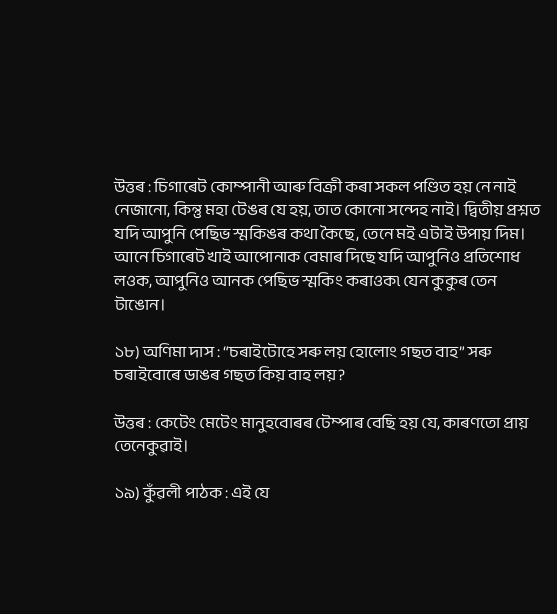উত্তৰ : চিগাৰেট কোম্পানী আৰু বিক্ৰী কৰা সকল পণ্ডিত হয় নে নাই নেজানো, কিন্তু মহা টেঙৰ যে হয়, তাত কোনো সন্দেহ নাই। দ্বিতীয় প্ৰশ্নত যদি আপুনি পেছিভ স্মকিঙৰ কথা কৈছে, তেনে মই এটাই উপায় দিম। আনে চিগাৰেট খাই আপোনাক বেমাৰ দিছে যদি আপুনিও প্ৰতিশোধ লওক, আপুনিও আনক পেছিভ স্মকিং কৰাওক৷ যেন কুকুৰ তেন টাঙোন।

১৮) অণিমা দাস : “চৰাইটোহে সৰু লয় হোলোং গছত বাহ” সৰু চৰাইবোৰে ডাঙৰ গছত কিয় বাহ লয়?

উত্তৰ : কেটেং মেটেং মানুহবোৰৰ টেম্পাৰ বেছি হয় যে, কাৰণতো প্ৰায় তেনেকুৱাই।

১৯) কুঁৱলী পাঠক : এই যে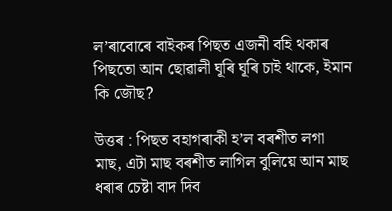ল’ৰাবোৰে বাইকৰ পিছত এজনী বহি থকাৰ পিছতো আন ছোৱালী ঘূৰি ঘূৰি চাই থাকে, ইমান কি জৌছ?

উত্তৰ : পিছত বহাগৰাকী হ’ল বৰশীত লগা মাছ, এটা মাছ বৰশীত লাগিল বুলিয়ে আন মাছ ধৰাৰ চেষ্টা বাদ দিব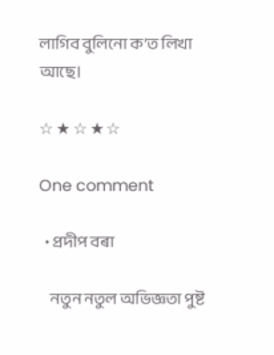লাগিব বুলিনো ক’ত লিখা আছে।

☆ ★ ☆ ★ ☆

One comment

  • প্ৰদীপ বৰা

    নতুন নতুল অভিজ্ঞতা পুষ্ট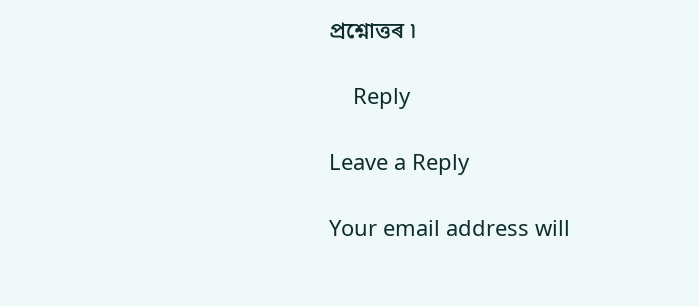প্ৰশ্নোত্তৰ ৷

    Reply

Leave a Reply

Your email address will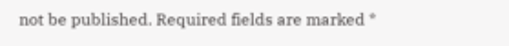not be published. Required fields are marked *